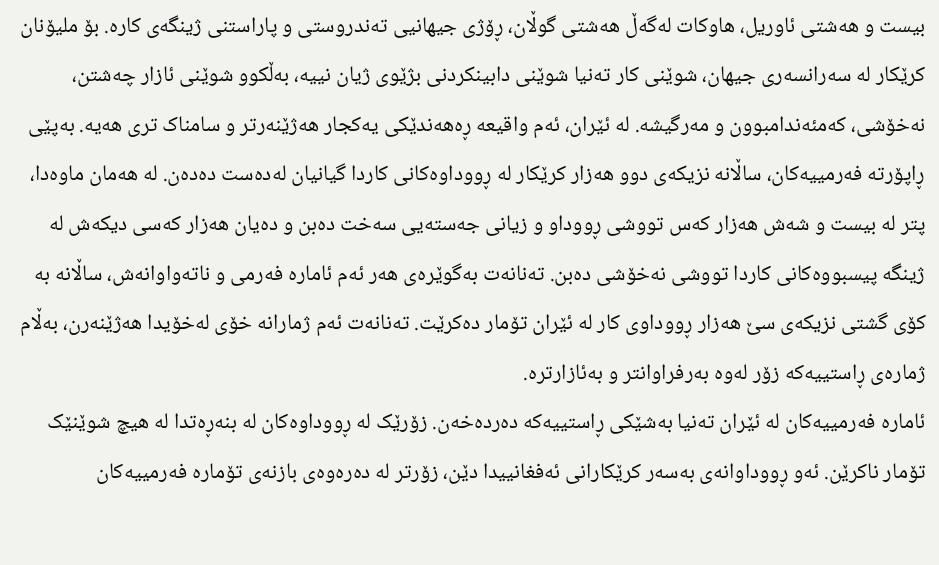بیست و هەشتی ئاوریل، هاوکات لەگەڵ هەشتی گوڵان، ڕۆژی جیهانیی تەندروستی و پاراستنی ژینگەی کارە. بۆ ملیۆنان کرێکار لە سەرانسەری جیهان، شوێنی کار تەنیا شوێنی دابینکردنی بژێوی ژیان نییە، بەڵکوو شوێنی ئازار چەشتن، نەخۆشی، کەمئەندامبوون و مەرگیشە. لە ئێران، ئەم واقیعە ڕەهەندێکی یەکجار هەژێنەرتر و سامناک تری هەیە. بەپێی ڕاپۆرتە فەرمییەکان، ساڵانە نزیکەی دوو هەزار کرێکار لە ڕووداوەکانی کاردا گیانیان لەدەست دەدەن. لە هەمان ماوەدا، پتر لە بیست و شەش هەزار کەس تووشی ڕووداو و زیانی جەستەیی سەخت دەبن و دەیان هەزار کەسی دیکەش لە ژینگە پیسبووەکانی کاردا تووشی نەخۆشی دەبن. تەنانەت بەگوێرەی هەر ئەم ئامارە فەرمی و ناتەواوانەش، ساڵانە بە کۆی گشتی نزیکەی سێ هەزار ڕووداوی کار لە ئێران تۆمار دەکرێت. تەنانەت ئەم ژمارانە خۆی لەخۆیدا هەژێنەرن، بەڵام ژمارەی ڕاستییەکە زۆر لەوە بەرفراوانتر و بەئازارترە.
ئامارە فەرمییەکان لە ئێران تەنیا بەشێکی ڕاستییەکە دەردەخەن. زۆرێک لە ڕووداوەکان لە بنەڕەتدا لە هیچ شوێنێک تۆمار ناکرێن. ئەو ڕووداوانەی بەسەر کرێکارانی ئەفغانییدا دێن، زۆرتر لە دەرەوەی بازنەی تۆمارە فەرمییەکان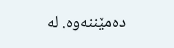دەمێننەوە. لە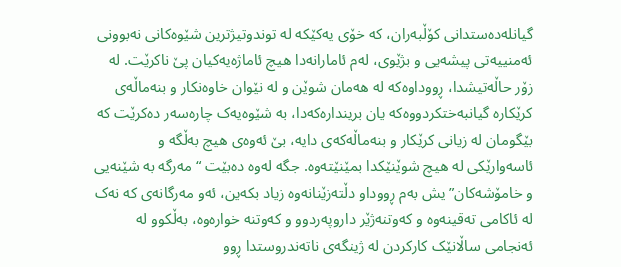گیانلەدەستدانی کۆڵبەران، کە خۆی یەکێکە لە توندوتیژترین شێوەکانی نەبوونی ئەمنییەتی پیشەیی و بژێوی، لەم ئامارانەدا هیچ ئاماژەیەکیان پێ ناکرێت. لە زۆر حاڵەتیشدا، ڕووداوەکە لە هەمان شوێن و لە نێوان خاوەنکار و بنەماڵەی کرێکارە گیانبەختکردووەکە یان بریندارەکەدا، بە شێوەیەک چارەسەر دەکرێت کە بێگومان لە زیانی کرێکار و بنەماڵەکەی دایە، بێ ئەوەی هیچ بەڵگە و ئاسەوارێکی لە هیچ شوێنێکدا بمێنێتەوە. جگە لەوە دەبێت “مەرگە بە شێنەیی و خامۆشەکان”یش بەم ڕووداو دڵتەزێنانەوە زیاد بکەین، ئەو مەرگانەی کە نەک لە ئاکامی تەقینەوە و کەوتنەژێر داروپەردوو و کەوتنە خوارەوە، بەڵکوو لە ئەنجامی ساڵانێک کارکردن لە ژینگەی ناتەندروستدا ڕوو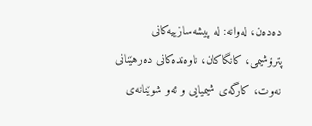دەدەن، لەوانە: لە پیشەسازییەکانی پترۆشیمی، کانگاکان، ناوەندەکانی دەرهێنانی نەوت، کارگەی شیمیایی و ئەو شوێنانەی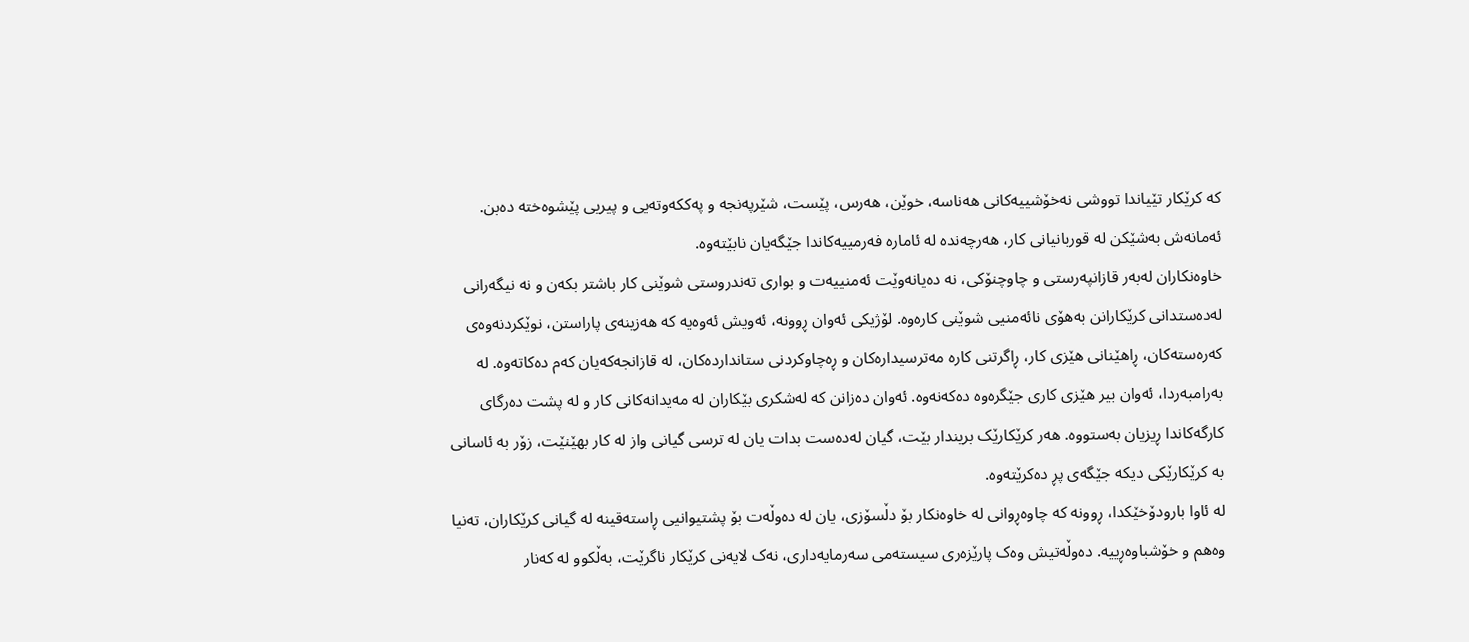کە کرێکار تێیاندا تووشی نەخۆشییەکانی هەناسە، خوێن، هەرس، پێست، شێرپەنجە و پەککەوتەیی و پیریی پێشوەختە دەبن. ئەمانەش بەشێکن لە قوربانیانی کار، هەرچەندە لە ئامارە فەرمییەکاندا جێگەیان نابێتەوە.
خاوەنکاران لەبەر قازانپەرستی و چاوچنۆکی، نە دەیانەوێت ئەمنییەت و بواری تەندروستی شوێنی کار باشتر بکەن و نە نیگەرانی لەدەستدانی کرێکارانن بەهۆی نائەمنیی شوێنی کارەوە. لۆژیکی ئەوان ڕوونە، ئەویش ئەوەیە کە هەزینەی پاراستن، نوێکردنەوەی کەرەستەکان، ڕاهێنانی هێزی کار، ڕاگرتنی کارە مەترسیدارەکان و ڕەچاوکردنی ستانداردەکان، لە قازانجەکەیان کەم دەکاتەوە. لە بەرامبەردا، ئەوان بیر هێزی کاری جێگرەوە دەکەنەوە. ئەوان دەزانن کە لەشکری بێکاران لە مەیدانەکانی کار و لە پشت دەرگای کارگەکاندا ڕیزیان بەستووە. هەر کرێکارێک بریندار بێت، گیان لەدەست بدات یان لە ترسی گیانی واز لە کار بهێنێت، زۆر بە ئاسانی بە کرێکارێکی دیکە جێگەی پڕ دەکرێتەوە.
لە ئاوا بارودۆخێکدا، ڕوونە کە چاوەڕوانی لە خاوەنکار بۆ دڵسۆزی، یان لە دەوڵەت بۆ پشتیوانیی ڕاستەقینە لە گیانی کرێکاران، تەنیا وەهم و خۆشباوەڕییە. دەوڵەتیش وەک پارێزەری سیستەمی سەرمایەداری، نەک لایەنی کرێکار ناگرێت، بەڵکوو لە کەنار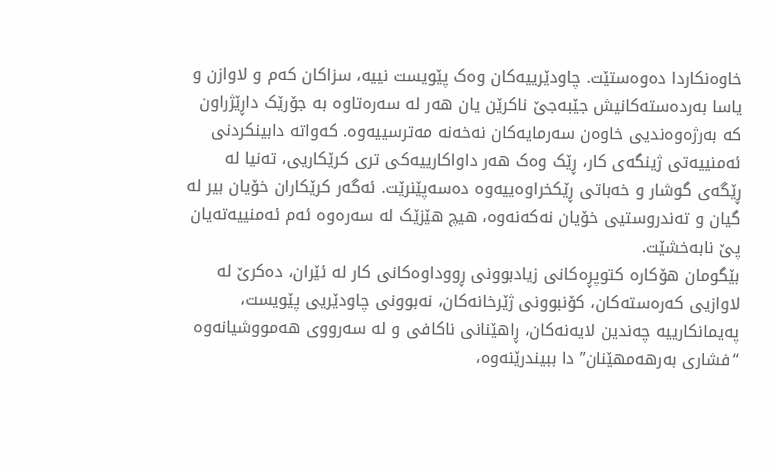خاوەنکاردا دەوەستێت. چاودێرییەکان وەک پێویست نییە، سزاکان کەم و لاوازن و یاسا بەردەستەکانیش جێبەجێ ناکرێن یان هەر لە سەرەتاوە بە جۆرێک داڕێژراون کە بەرژەوەندیی خاوەن سەرمایەکان نەخەنە مەترسییەوە. کەواتە دابینکردنی ئەمنییەتی ژینگەی کار، ڕێک وەک هەر داواکارییەکی تری کرێکاریی، تەنیا لە ڕێگەی گوشار و خەباتی ڕێکخراوەییەوە دەسەپێنرێت. ئەگەر کرێکاران خۆیان بیر لە گیان و تەندروستیی خۆیان نەکەنەوە، هیچ هێزێک لە سەرەوە ئەم ئەمنییەتەیان پێ نابەخشێت.
بێگومان هۆکارە کتوپڕەکانی زیادبوونی ڕووداوەکانی کار لە ئێران، دەکرێ لە لاوازیی کەرەستەکان، کۆنبوونی ژێرخانەکان، نەبوونی چاودێریی پێویست، پەیمانکارییە چەندین لایەنەکان، ڕاهێنانی ناکافی و لە سەرووی هەمووشیانەوە “فشاری بەرهەمهێنان”دا ببیندرێنەوە،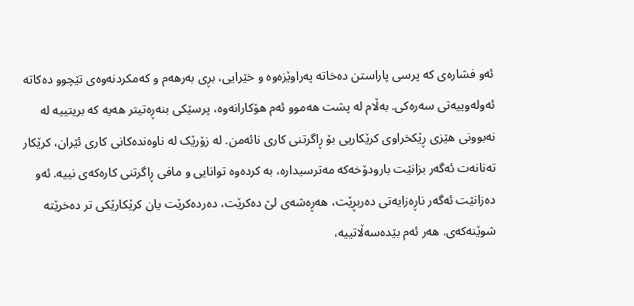ئەو فشارەی کە پرسی پاراستن دەخاتە پەراوێزەوە و خێرایی، بڕی بەرهەم و کەمکردنەوەی تێچوو دەکاتە ئەولەوییەتی سەرەکی. بەڵام لە پشت هەموو ئەم هۆکارانەوە، پرسێکی بنەڕەتیتر هەیە کە بریتییە لە نەبوونی هێزی ڕێکخراوی کرێکاریی بۆ ڕاگرتنی کاری نائەمن. لە زۆرێک لە ناوەندەکانی کاری ئێران، کرێکار تەنانەت ئەگەر بزانێت بارودۆخەکە مەترسیدارە، بە کردەوە توانایی و مافی ڕاگرتنی کارەکەی نییە. ئەو دەزانێت ئەگەر ناڕەزایەتی دەربڕێت، هەڕەشەی لێ دەکرێت، دەردەکرێت یان کرێکارێکی تر دەخرێتە شوێنەکەی. هەر ئەم بێدەسەڵاتییە،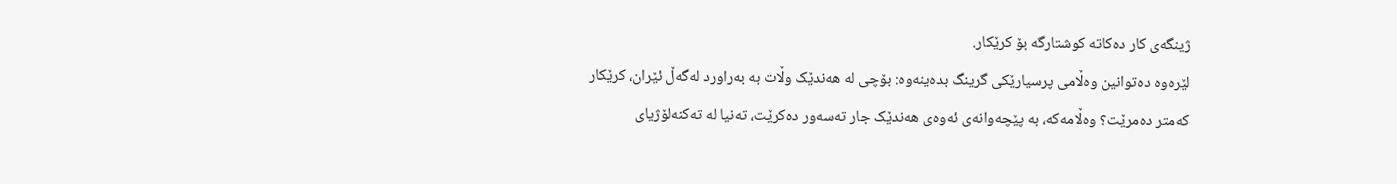ژینگەی کار دەکاتە کوشتارگە بۆ کرێکار.
لێرەوە دەتوانین وەڵامی پرسیارێکی گرینگ بدەینەوە: بۆچی لە هەندێک وڵات بە بەراورد لەگەڵ ئێران، کرێکار کەمتر دەمرێت؟ وەڵامەکە، بە پێچەوانەی ئەوەی هەندێک جار تەسەور دەکرێت، تەنیا لە تەکنەلۆژیای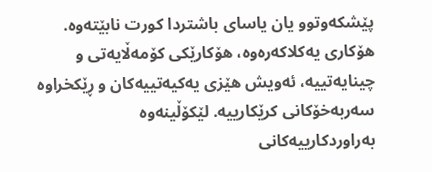پێشکەوتوو یان یاسای باشتردا کورت نابێتەوە. هۆکاری یەکلاکەرەوە، هۆکارێکی کۆمەڵایەتی و چینایەتییە، ئەویش هێزی یەکیەتییەکان و ڕێکخراوە سەربەخۆکانی کرێکارییە. لێکۆڵینەوە بەراوردکارییەکانی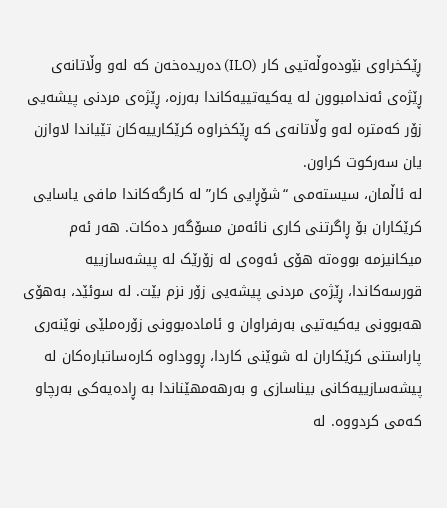ڕێکخراوی نێودەوڵەتیی کار (ILO) دەریدەخەن کە لەو وڵاتانەی ڕێژەی ئەندامبوون لە یەکیەتییەکاندا بەرزە، ڕێژەی مردنی پیشەیی زۆر کەمترە لەو وڵاتانەی کە ڕێکخراوە کرێکارییەکان تێیاندا لاوازن یان سەرکوت کراون.
لە ئاڵمان، سیستەمی “شۆڕایی کار” لە کارگەکاندا مافی یاسایی کرێکاران بۆ ڕاگرتنی کاری نائەمن مسۆگەر دەکات. هەر ئەم میکانیزمە بووەتە هۆی ئەوەی لە زۆرێک لە پیشەسازییە قورسەکاندا، ڕێژەی مردنی پیشەیی زۆر نزم بێت. لە سوئێد، بەهۆی هەبوونی یەکیەتیی بەرفراوان و ئامادەبوونی زۆرەملێی نوێنەری پاراستنی کرێکاران لە شوێنی کاردا، ڕووداوە کارەساتبارەکان لە پیشەسازییەکانی بیناسازی و بەرهەمهێناندا بە ڕادەیەکی بەرچاو کەمی کردووە. لە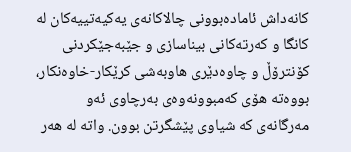کانەداش ئامادەبوونی چالاکانەی یەکیەتییەکان لە کانگا و کەرتەکانی بیناسازی و جێبەجێکردنی کۆنترۆڵ و چاوەدێری هاوبەشی کرێکار-خاوەنکار، بووەتە هۆی کەمبوونەوەی بەرچاوی ئەو مەرگانەی کە شیاوی پێشگرتن بوون. واتە لە هەر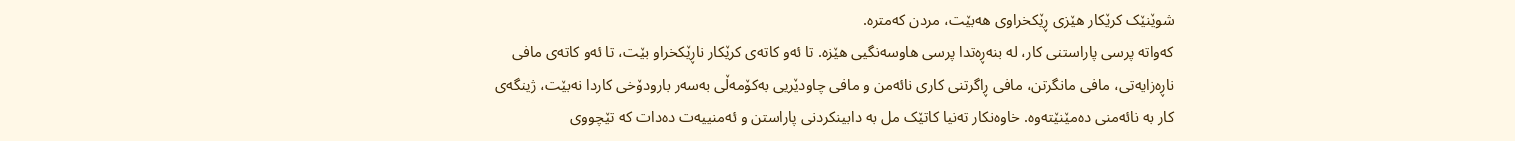شوێنێک کرێکار هێزی ڕێکخراوی هەبێت، مردن کەمترە.
کەواتە پرسی پاراستنی کار، لە بنەڕەتدا پرسی هاوسەنگیی هێزە. تا ئەو کاتەی کرێکار ناڕێکخراو بێت، تا ئەو کاتەی مافی ناڕەزایەتی، مافی مانگرتن، مافی ڕاگرتنی کاری نائەمن و مافی چاودێریی بەکۆمەڵی بەسەر بارودۆخی کاردا نەبێت، ژینگەی کار بە نائەمنی دەمێنێتەوە. خاوەنکار تەنیا کاتێک مل بە دابینکردنی پاراستن و ئەمنییەت دەدات کە تێچووی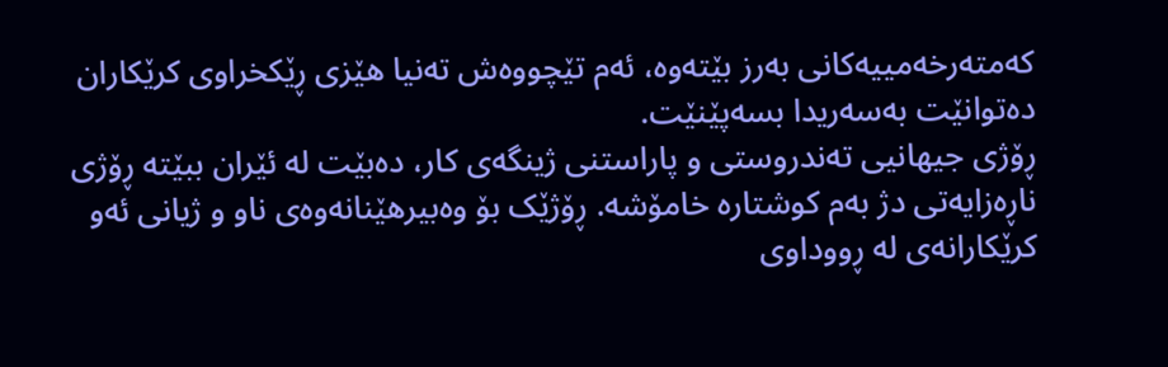کەمتەرخەمییەکانی بەرز بێتەوە، ئەم تێچووەش تەنیا هێزی ڕێکخراوی کرێکاران دەتوانێت بەسەریدا بسەپێنێت.
ڕۆژی جیهانیی تەندروستی و پاراستنی ژینگەی کار، دەبێت لە ئێران ببێتە ڕۆژی ناڕەزایەتی دژ بەم کوشتارە خامۆشە. ڕۆژێک بۆ وەبیرهێنانەوەی ناو و ژیانی ئەو کرێکارانەی لە ڕووداوی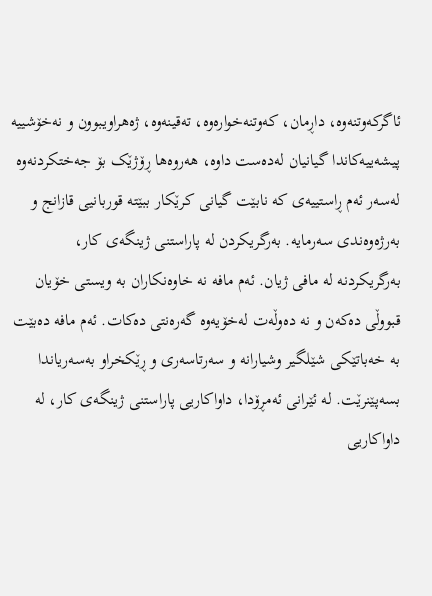ئاگرکەوتنەوە، داڕمان، کەوتنەخوارەوە، تەقینەوە، ژەهراویبوون و نەخۆشییە پیشەییەکاندا گیانیان لەدەست داوە، هەروەها ڕۆژێک بۆ جەختکردنەوە لەسەر ئەم ڕاستییەی کە نابێت گیانی کرێکار ببێتە قوربانیی قازانج و بەرژەوەندی سەرمایە. بەرگریکردن لە پاراستنی ژینگەی کار، بەرگریکردنە لە مافی ژیان. ئەم مافە نە خاوەنکاران بە ویستی خۆیان قبووڵی دەکەن و نە دەوڵەت لەخۆیەوە گەرەنتی دەکات. ئەم مافە دەبێت بە خەباتێکی شێلگیر وشیارانە و سەرتاسەری و ڕێکخراو بەسەریاندا بسەپێنرێت. لە ئێرانی ئەمڕۆدا، داواکاریی پاراستنی ژینگەی کار، لە داواکاریی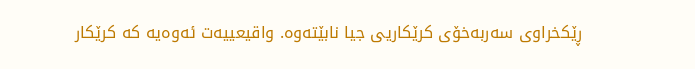ڕێکخراوی سەربەخۆی کرێکاریی جیا نابێتەوە. واقیعییەت ئەوەیە کە کرێکار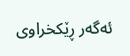ئەگەر ڕێکخراوی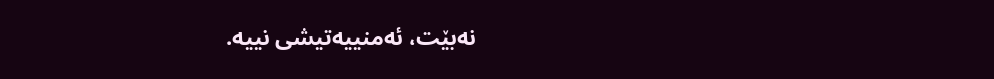نەبێت، ئەمنییەتیشی نییە.